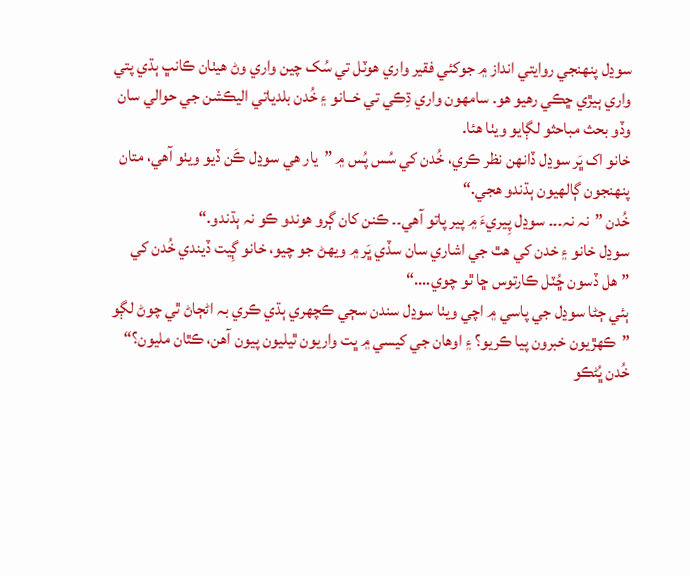سوڍل پنھنجي روايتي انداز ۾ جوکئي فقير واري ھوٽل تي سُک چين واري وڻ ھيٺان ڪانڀ ٻڌي پتي واري ٻيڙي ڇڪي رھيو ھو. سامھون واري ڌِڪي تي خــانو ۽ خُدن بلدياتي اليڪشن جي حوالي سان وڏو بحث مباحثو لڳايو ويٺا ھئا.
خانو اک ڀَر سوڍل ڏانھن نظر ڪري، خُدن کي سُس پُس ۾ ”يار ھي سوڍل ڪَن ڏيو ويٺو آھي، متان پنھنجون ڳالھيون ٻڌندو ھجي.“
خُدن ”نہ نہ۔۔۔ سوڍل پِيريءَ ۾ پير پاتو آھي۔۔ ڪنن کان ڳرو ھوندو ڪو نہ ٻڌندو.“
سوڍل خانو ۽ خدن کي ھٿ جي اشاري سان سڏي ڀَر ۾ ويھڻ جو چيو، خانو ڳِيت ڏيندي خُدن کي ”ھل ڏسون ڇُٽل ڪارتوس ڇا ٿو چوي….“
ٻئي ڄڻا سوڍل جي پاسي ۾ اچي ويٺا سوڍل سندن سڄي ڪچھري ٻڌي ڪري بہ اڻڄاڻ ٿي چوڻ لڳو ”ڪھڙيون خبرون پيا ڪريو؟ ۽ اوھان جي کيسي ۾ ڀت واريون ٿيليون پيون آھن، ڪٿان مليون؟“
خُدن ڀُڻڪو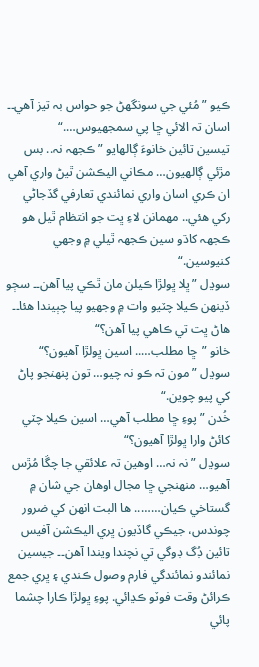ڪیو ”مُئي جي سونگھڻ جو حواس بہ تيز آھي۔۔ اسان تہ الائي ڇا پي سمجھيوس….“
تيسين تائين خانوءَ ڳالھايو ”ڪجھہ نہ.. بس مڙئي ڳالھيون… مڪاني اليڪشن ٿيڻ واري آھي ان ڪري اسان واري نمائندي تعارفي گڏجاڻي رکي ھئي.. مھمانن لاءِ ڀت جو انتظام ٿيل ھو ڪجھہ کاڌو سين ڪجھہ ٿيلي ۾ وجھي کنيوسين.“
سوڍل ”ڀلا ڀولڙا ڪيلن مان ٿڪي پيا آھن۔۔ سڄو ڏينھن ڪيلا چٽيو وات ۾ وجھيو پيا چٻيندا ھئا۔۔ ھاڻ ڀت تي ڪاھي پيا آھن؟“
خانو ”ڇا مطلب….. اسين ڀولڙا آھيون؟“
سوڍل ”مون تہ ڪو نہ چيو… تون پنھنجو پاڻ کي پيو چوين.“
خُدن ”پوءِ ڇا مطلب آھي… اسين ڪيلا چٽي کائڻ وارا ڀولڙا آھيون؟“
سوڍل ”نہ نہ… اوھين تہ علائقي جا چڱا مُڙس آھيو… منھنجي ڇا مجال اوھان جي شان ۾ گستاخي ڪيان…….. ھا البت انھن کي ضرور چوندس، جيڪي گاڏيون ڀري اليڪشن آفيس تائين ڊُگ ڊوگي تي نچندا ويندا آھن۔۔ جيسين نمائندو نمائندگي فارم وصول ڪندي ۽ ڀري جمع ڪرائڻ وقت فوٽو ڪڍائي. پوءِ ڀولڙا ڪارا چشما پائي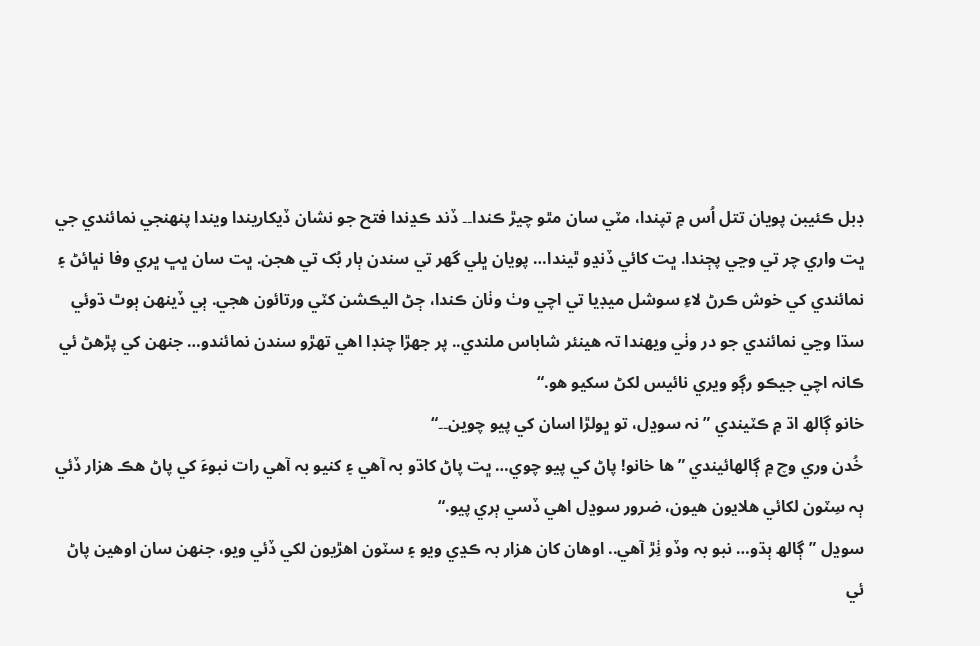ڊبل ڪئيبن پويان تتل اُس ۾ تپندا، مٽي سان مٿو چيڙ ڪندا۔۔ ڏند ڪڍندا فتح جو نشان ڏيکاريندا ويندا پنھنجي نمائندي جي ڀت واري چر تي وڃي پڄندا. ڀت کائي ڏنڍو ٿيندا… پويان ڀلي گھر تي سندن ٻار بُک تي ھجن. ڀت سان ڀڀ ڀري وفا نڀائڻ ۽ نمائندي کي خوش ڪرڻ لاءِ سوشل ميڊيا تي اچي وٺ وٺان ڪندا، ڄڻ اليڪشن کٽي ورتائون ھجي. ٻي ڏينھن ٻوٿ ڌوئي سڌا وڃي نمائندي جو در وٺي ويھندا تہ ھينئر شاباس ملندي.. پر جھڙا چنڊا اھي تھڙو سندن نمائندو… جنھن کي پڙھڻ ئي ڪانہ اچي جيڪو رڳو ويري نائيس لکڻ سکيو ھو.“
خانو ڳالھ اڌ ۾ ڪٽيندي ”نہ سوڍل، تو ڀولڙا اسان کي پيو چوين۔۔“
خُدن وري وچ ۾ ڳالھائيندي ”ھا خانو! پاڻ کي پيو چوي… ڀت پاڻ کاڌو بہ آھي ۽ کنيو بہ آھي رات نبوءَ کي پاڻ ھڪ ھزار ڏئي ٻہ سِٽون لکائي ھلايون ھيون، ضرور سوڍل اھي ڏسي ٻري پيو.“
سوڍل ”ڳالھ ٻڌو… نبو بہ وڏو ٺِڙ آھي.. اوھان کان ھزار بہ ڪڍي ويو ۽ سٽون اھڙيون لکي ڏئي ويو، جنھن سان اوھين پاڻ ئي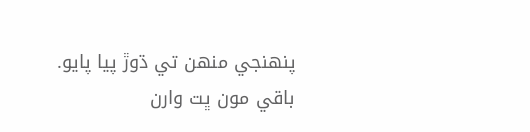پنھنجي منھن تي ڌوڙ پيا پايو. باقي مون ڀت وارن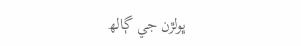ڀولڙن جي ڳالھ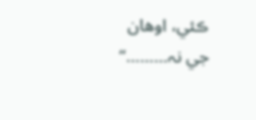ڪئي، اوھان جي نہ………“